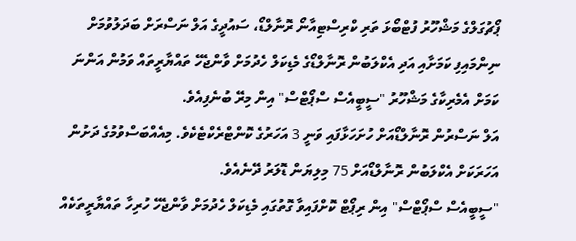ޕޯޗުގަލްގެ މަޝްހޫރު ފުޓްބޯޅަ ތަރި ކްރިސްޓިއާނޯ ރޮނާލްޑޯ، ސައުދީގެ އަލް ނަސްރަށް ބަދަލުވުމަށް ނިންމައިފި ކަމަށާއި އަދި އެކްލަބުން ރޮނާލްޑޯގެ މެޑިކަލް ހެދުމަށް ވާންޖެހޭ ތައްޔާރީތައް ވަމުން އަންނަ ކަމަށް އެމެރިކާގެ މަޝްހޫރު "ސީބީއެސް ސްޕޯޓްސް" އިން މިރޭ ބުނެފިއެވެ.
އަލް ނަސްރުން ރޮނާލްޑޯއަށް ހުށަހަޅާފައި ވަނީ 3 އަހަރުގެ ކޮންޓްރެކްޓެކެވެ. މިއެއްބަސްވުމުގެ ދަށުން އަހަރަކަށް އެކްލަބުން ރޮނާލްޑޯއަށް 75 މިލިޔަން ޑޮލަރު ދޭނެއެވެ.
"ސީބީއެސް ސްޕޯޓްސް" އިން ރިޕޯޓް ކޮށްފައިވާ ގޮތުގައި މެޑިކަލް ހެދުމަށް ވާންޖެހޭ ހުރިހާ ތައްޔާރީތަކެއް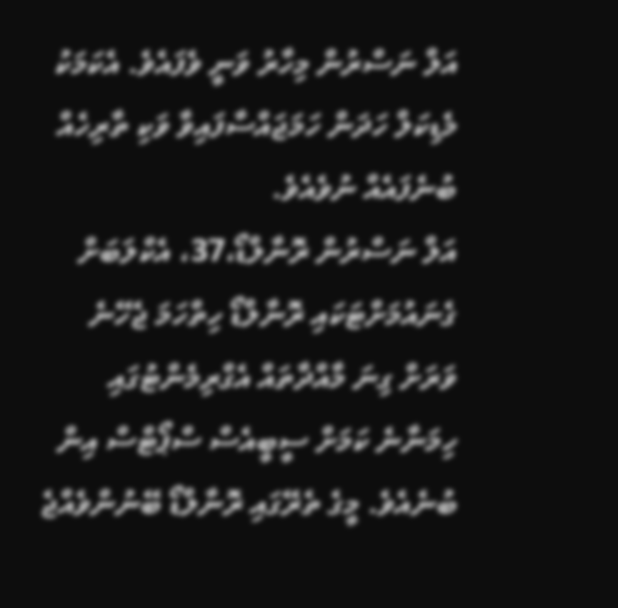އަލް ނަސްރުން މިހާރު ވަނީ ވެފައެވެ. އެކަމަކު މެޑިކަލް ހަދަން ހަމަޖައްސާފައިވާ ވަކި ތާރިހެއް ބުނެފައެއް ނުވެއެވެ.
އަލް ނަސްރުން ރޮނާލްޑޯ،37، އެކްލަބަށް ގެނައުމަށްޓަކައި ރޮނާލްޑޯ ހިތްހަމަ ޖެހޭނެ ވަރަށް ގިނަ މާއްދާތައް އެގްރިމެންޓުގައި ހިމަނާނެ ކަމަށް ސީބީއެސް ސްޕޯޓްސް އިން ބުނެއެވެ. މީގެ ތެރޭގައި ރޮނާލްޑޯ ބޭނުންވެއްޖެ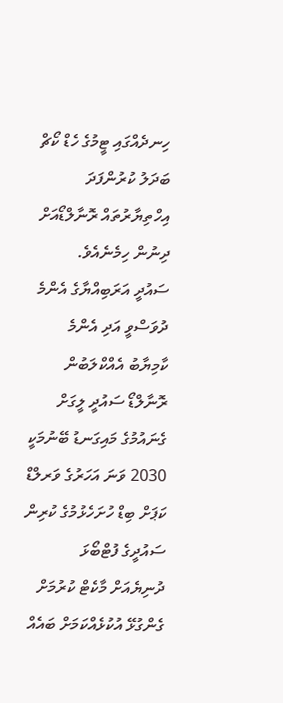ހިނދެއްގައި ޓީމުގެ ހެޑް ކޯޗް ބަދަލު ކުރުންފަދަ އިހްތިޔާރުތައް ރޮނާލްޑޯއަށް ދިނުން ހިމެނެއެވެ.
ސައުދީ އަރަބިއްޔާގެ އެންމެ ދުވަސްވީ އަދި އެންމެ ކާމިޔާބު އެއްކްލަބުން ރޮނާލްޑޯ ސައުދީ ލީގަށް ގެނައުމުގެ މައިގަނޑު ބޭނުމަކީ 2030 ވަނަ އަހަރުގެ ވަރލްޑް ކަޕަށް ބިޑް ހުށަހެޅުމުގެ ކުރިން ސައުދީގެ ފުޓްބޯޅަ ދުނިޔެއަށް މާކެޓް ކުރުމަށް ގެންގުޅޭ އުކުޅެއްކަމަށް ބައެއް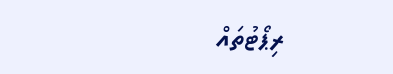ރިޕޯޓުތައް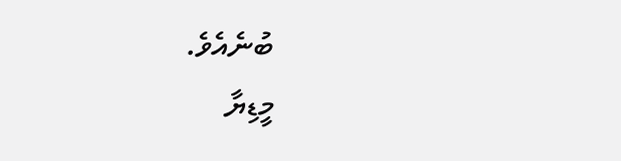ބުނެއެވެ.
މީޑިޔާ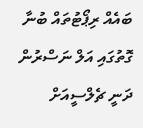ބައެއް ރިޕޯޓުތައް ބުނާ ގޮތުގައި އަލް ނަސްރުން ދަނީ ޗެލްސީއަށް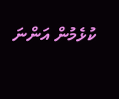ކުޅެމުން އަންނަ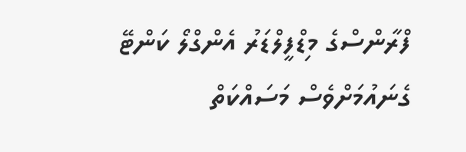ފްރާންސްގެ މިޑްފީލްޑަރު އެންގްލޯ ކަންޓޭ ގެނައުމަށްވެސް މަސައްކަތް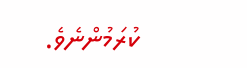ކުރަމުންނެވެ.